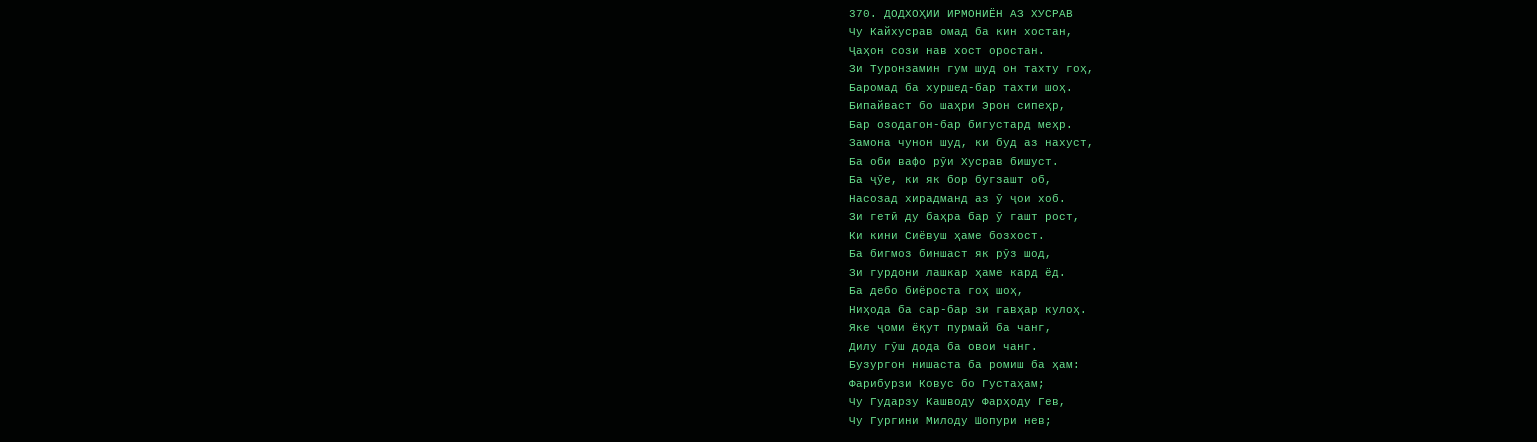370. ДОДХОҲИИ ИРМОНИЁН АЗ ХУСРАВ
Чу Кайхусрав омад ба кин хостан,
Ҷаҳон сози нав хост оростан.
Зи Туронзамин гум шуд он тахту гоҳ,
Баромад ба хуршед-бар тахти шоҳ.
Бипайваст бо шаҳри Эрон сипеҳр,
Бар озодагон-бар бигустард меҳр.
Замона чунон шуд, ки буд аз нахуст,
Ба оби вафо рӯи Хусрав бишуст.
Ба ҷӯе, ки як бор бугзашт об,
Насозад хирадманд аз ӯ ҷои хоб.
Зи гетӣ ду баҳра бар ӯ гашт рост,
Ки кини Сиёвуш ҳаме бозхост.
Ба бигмоз биншаст як рӯз шод,
Зи гурдони лашкар ҳаме кард ёд.
Ба дебо биёроста гоҳ шоҳ,
Ниҳода ба сар-бар зи гавҳар кулоҳ.
Яке ҷоми ёқут пурмай ба чанг,
Дилу гӯш дода ба овои чанг.
Бузургон нишаста ба ромиш ба ҳам:
Фарибурзи Ковус бо Густаҳам;
Чу Гударзу Кашводу Фарҳоду Гев,
Чу Гургини Милоду Шопури нев;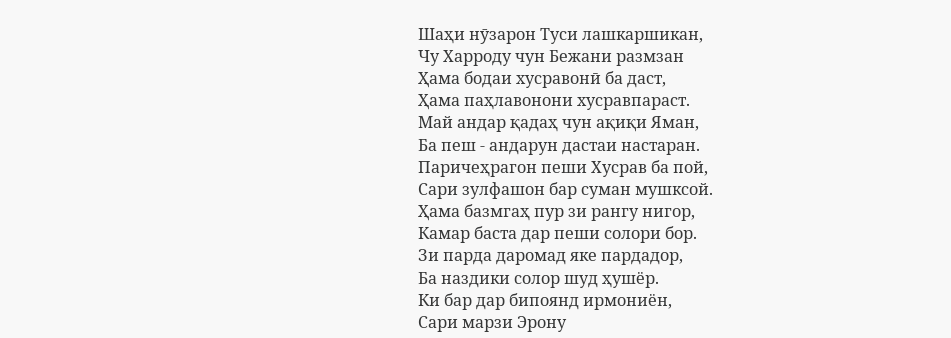Шаҳи нӯзарон Туси лашкаршикан,
Чу Харроду чун Бежани размзан
Ҳама бодаи хусравонӣ ба даст,
Ҳама паҳлавонони хусравпараст.
Май андар қадаҳ чун ақиқи Яман,
Ба пеш - андарун дастаи настаран.
Паричеҳрагон пеши Хусрав ба пой,
Сари зулфашон бар суман мушксой.
Ҳама базмгаҳ пур зи рангу нигор,
Камар баста дар пеши солори бор.
Зи парда даромад яке пардадор,
Ба наздики солор шуд ҳушёр.
Ки бар дар бипоянд ирмониён,
Сари марзи Эрону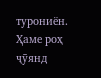турониён.
Ҳаме роҳ ҷӯянд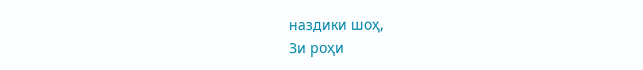наздики шоҳ,
Зи роҳи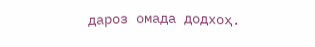дароз омада додхоҳ.